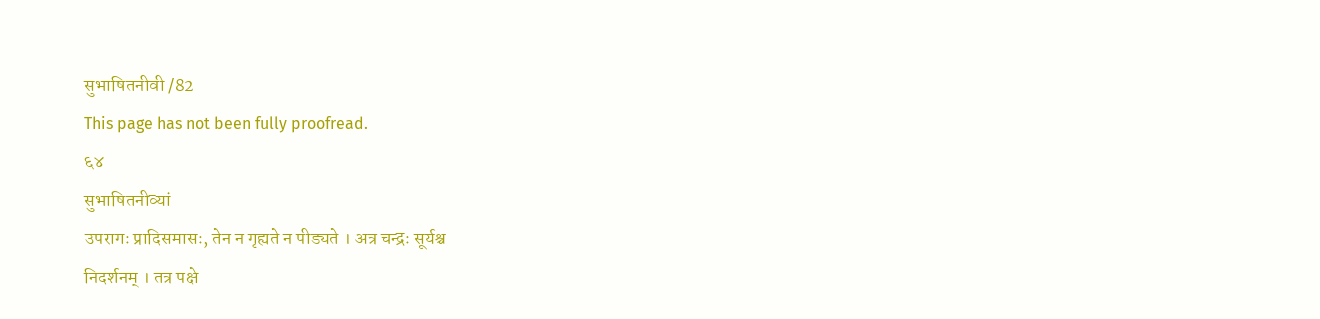सुभाषितनीवी /82
This page has not been fully proofread.
६४
सुभाषितनीव्यां
उपरागः प्रादिसमासः, तेन न गृह्यते न पीड्यते । अत्र चन्द्रः सूर्यश्च
निदर्शनम् । तत्र पक्षे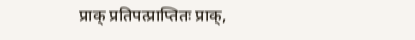प्राक् प्रतिपत्प्राप्तितः प्राक्,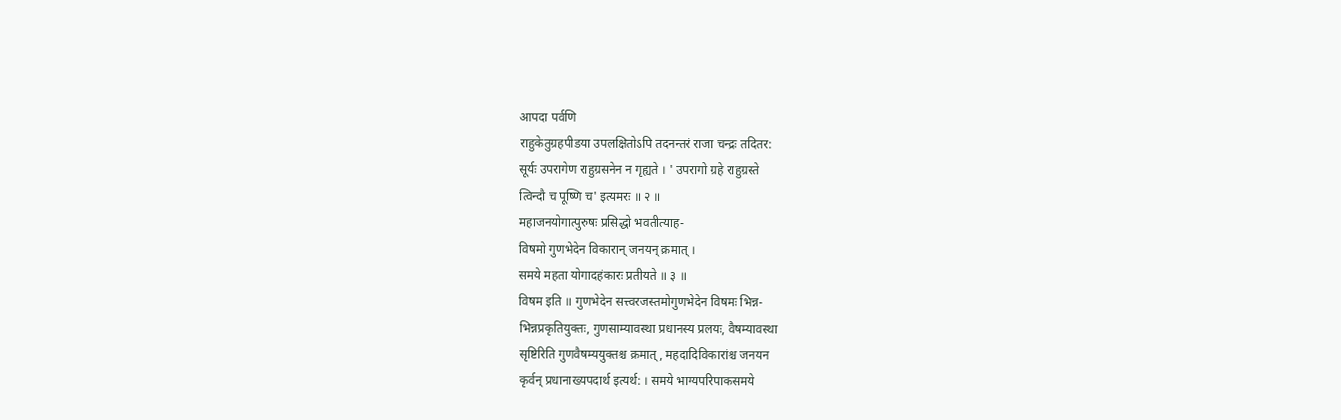आपदा पर्वणि
राहुकेतुग्रहपीडया उपलक्षितोऽपि तदनन्तरं राजा चन्द्रः तदितर:
सूर्यः उपरागेण राहुग्रसनेन न गृह्यते । ' उपरागो ग्रहे राहुग्रस्ते
त्विन्दौ च पूष्णि च' इत्यमरः ॥ २ ॥
महाजनयोगात्पुरुषः प्रसिद्धो भवतीत्याह-
विषमो गुणभेदेन विकारान् जनयन् क्रमात् ।
समये महता योगादहंकारः प्रतीयते ॥ ३ ॥
विषम इति ॥ गुणभेदेन सत्त्वरजस्तमोगुणभेदेन विषमः भिन्न-
भिन्नप्रकृतियुक्तः, गुणसाम्यावस्था प्रधानस्य प्रलयः, वैषम्यावस्था
सृष्टिरिति गुणवैषम्ययुक्तश्च क्रमात्, महदादिविकारांश्च जनयन
कृर्वन् प्रधानाख्यपदार्थ इत्यर्थ: । समये भाग्यपरिपाकसमये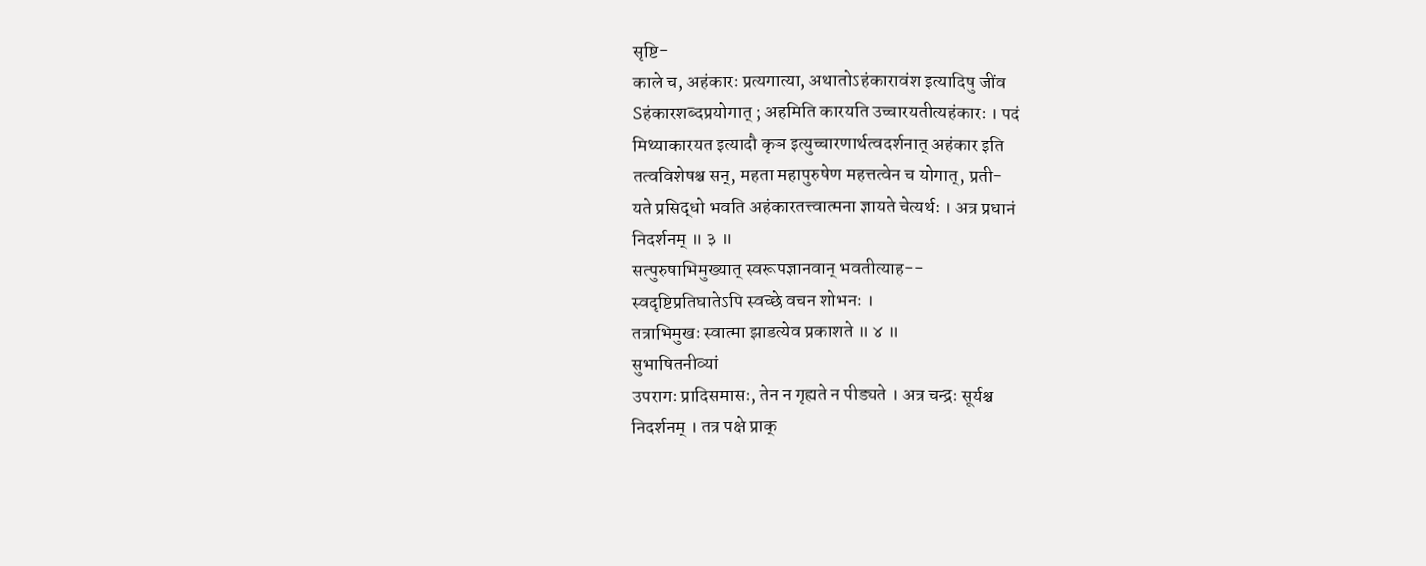सृष्टि-
काले च, अहंकारः प्रत्यगात्या, अथातोऽहंकारावंश इत्यादिषु जींव
Sहंकारशब्दप्रयोगात् ; अहमिति कारयति उच्चारयतीत्यहंकारः । पदं
मिथ्याकारयत इत्यादौ कृञ इत्युच्चारणार्थत्वदर्शनात् अहंकार इति
तत्वविशेषश्च सन्, महता महापुरुषेण महत्तत्वेन च योगात्, प्रती-
यते प्रसिद्धो भवति अहंकारतत्त्वात्मना ज्ञायते चेत्यर्थः । अत्र प्रधानं
निदर्शनम् ॥ ३ ॥
सत्पुरुषाभिमुख्यात् स्वरूपज्ञानवान् भवतीत्याह--
स्वदृष्टिप्रतिघातेऽपि स्वच्छे वचन शोभनः ।
तत्राभिमुखः स्वात्मा झाडत्येव प्रकाशते ॥ ४ ॥
सुभाषितनीव्यां
उपरागः प्रादिसमासः, तेन न गृह्यते न पीड्यते । अत्र चन्द्रः सूर्यश्च
निदर्शनम् । तत्र पक्षे प्राक्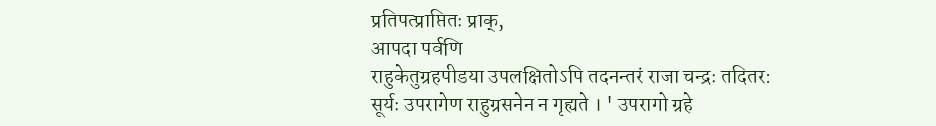प्रतिपत्प्राप्तितः प्राक्,
आपदा पर्वणि
राहुकेतुग्रहपीडया उपलक्षितोऽपि तदनन्तरं राजा चन्द्रः तदितर:
सूर्यः उपरागेण राहुग्रसनेन न गृह्यते । ' उपरागो ग्रहे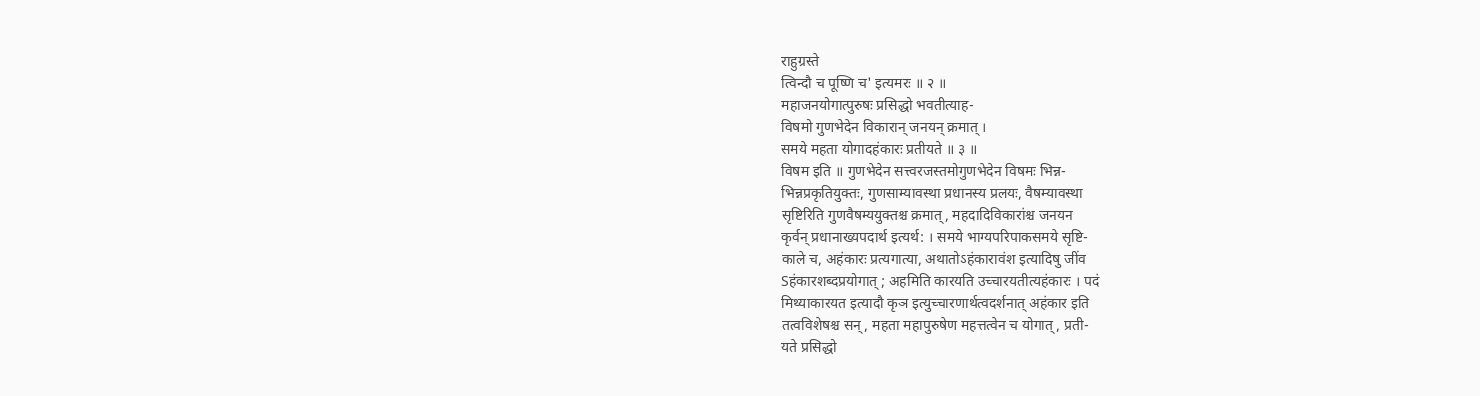राहुग्रस्ते
त्विन्दौ च पूष्णि च' इत्यमरः ॥ २ ॥
महाजनयोगात्पुरुषः प्रसिद्धो भवतीत्याह-
विषमो गुणभेदेन विकारान् जनयन् क्रमात् ।
समये महता योगादहंकारः प्रतीयते ॥ ३ ॥
विषम इति ॥ गुणभेदेन सत्त्वरजस्तमोगुणभेदेन विषमः भिन्न-
भिन्नप्रकृतियुक्तः, गुणसाम्यावस्था प्रधानस्य प्रलयः, वैषम्यावस्था
सृष्टिरिति गुणवैषम्ययुक्तश्च क्रमात्, महदादिविकारांश्च जनयन
कृर्वन् प्रधानाख्यपदार्थ इत्यर्थ: । समये भाग्यपरिपाकसमये सृष्टि-
काले च, अहंकारः प्रत्यगात्या, अथातोऽहंकारावंश इत्यादिषु जींव
Sहंकारशब्दप्रयोगात् ; अहमिति कारयति उच्चारयतीत्यहंकारः । पदं
मिथ्याकारयत इत्यादौ कृञ इत्युच्चारणार्थत्वदर्शनात् अहंकार इति
तत्वविशेषश्च सन्, महता महापुरुषेण महत्तत्वेन च योगात्, प्रती-
यते प्रसिद्धो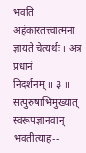भवति अहंकारतत्त्वात्मना ज्ञायते चेत्यर्थः । अत्र प्रधानं
निदर्शनम् ॥ ३ ॥
सत्पुरुषाभिमुख्यात् स्वरूपज्ञानवान् भवतीत्याह--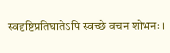स्वदृष्टिप्रतिघातेऽपि स्वच्छे वचन शोभनः ।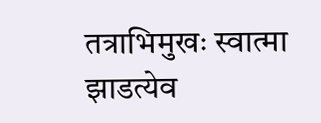तत्राभिमुखः स्वात्मा झाडत्येव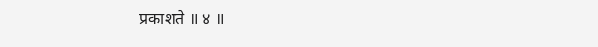प्रकाशते ॥ ४ ॥